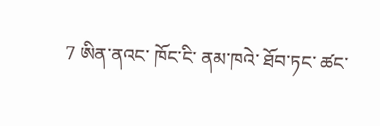7 ཨིན་ནའང་ ཁོང་ངི་ ནམ་ཁའེ་ ཐོབ་ཏང་ ཚང་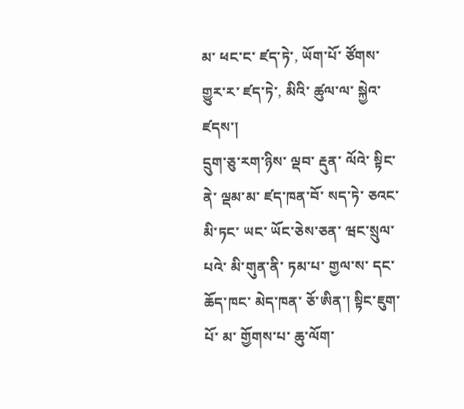མ་ ཕང་ང་ ཛད་ཏེ་, ཡོག་པོ་ ཙོགས་ གྱུར་ར་ ཛད་ཏེ་, མིའི་ ཚུལ་ལ་ སྐྱེའ་ ཛདས་།
དྲུག་ཅུ་རག་ཉིས་ ལྡབ་ རྡུན་ ལོའེ་ སྟིང་ནེ་ ལྡམ་མ་ ཛད་ཁན་བོ་ སད་ཏེ་ ཅའང་མི་ཏང་ ཡང་ ཡོང་ཅེས་ཅན་ ཝང་སྲུལ་པའེ་ མི་གུན་ནི་ ཏམ་པ་ གྱལ་ས་ དང་ ཆོད་ཁང་ མེད་ཁན་ ཅོ་ཨིན་། སྟིང་ཇུག་པོ་ མ་ གྱོགས་པ་ ཆུ་ལོག་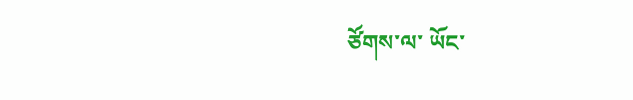ཙོགས་ལ་ ཡོང་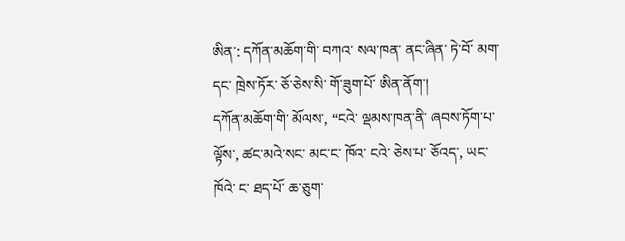ཨིན་: དཀོན་མཆོག་གི་ བཀའ་ སལ་ཁན་ ནང་ཞིན་ ཏེ་བོ་ མག་ དང་ ཁྲེས་ཏོར་ ཅོ་ཅེས་སི་ གོ་ཟུག་པོ་ ཨིན་ནོག་།
དཀོན་མཆོག་གི་ མོལས་, “ངའེ་ ལྡམས་ཁན་ནི་ ཞབས་ཏོག་པ་ ལྟོས་, ཚང་མའེ་སང་ མང་ང་ ཁོའ་ ངའེ་ ཅེས་པ་ ཅོའད་, ཡང་ ཁོའེ་ ང་ ཐད་པོ་ ཆ་ཅུག་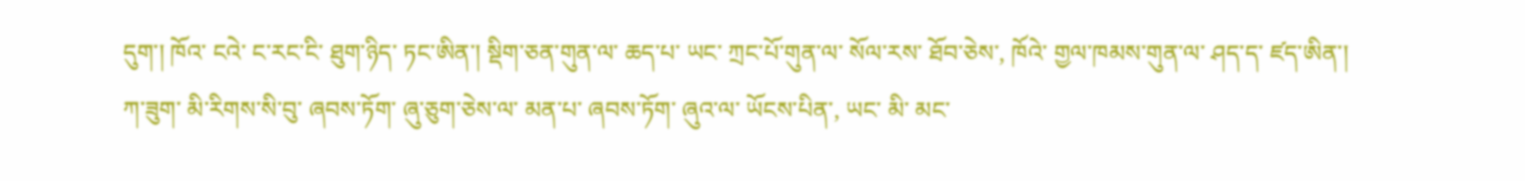དུག་། ཁོའ་ ངའེ་ ང་རང་ངི་ ཐུག་ཉིད་ ཏང་ཨིན་། སྡིག་ཅན་གུན་ལ་ ཆད་པ་ ཡང་ ཀྲང་པོ་གུན་ལ་ སོལ་རས་ ཐོབ་ཅེས་, ཁོའེ་ གྱལ་ཁམས་གུན་ལ་ ཤད་ད་ ཛད་ཨིན་།
ཀ་ཟུག་ མི་རིགས་སི་བུ་ ཞབས་ཏོག་ ཞུ་ཅུག་ཅེས་ལ་ མན་པ་ ཞབས་ཏོག་ ཞུའ་ལ་ ཡོངས་པིན་, ཡང་ མི་ མང་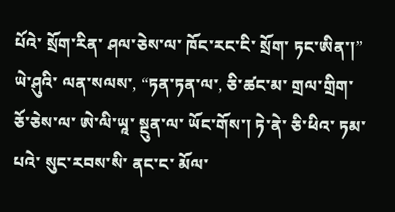པོའེ་ སྲོག་རིན་ ཤལ་ཅེས་ལ་ ཁོང་རང་ངི་ སྲོག་ ཏང་ཨིན་།”
ཡེ་ཤུའི་ ལན་སལས་, “ཏན་ཏན་ལ་, ཅི་ཚང་མ་ གྲལ་གྲིག་ ཅོ་ཅེས་ལ་ ཨེ་ལི་ཡཱ་ སྔུན་ལ་ ཡོང་གོས་། ཏེ་ནེ་ ཅི་ཕིའ་ ཏམ་པའེ་ སུང་རབས་སི་ ནང་ང་ མོལ་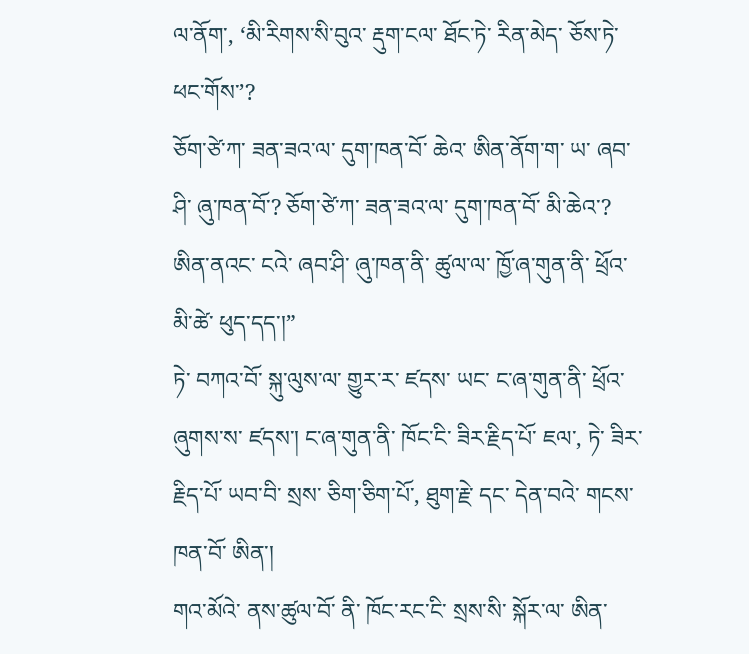ལ་ནོག་, ‘མི་རིགས་སི་བུའ་ རྡུག་ངལ་ ཐོང་ཏེ་ རིན་མེད་ ཅོས་ཏེ་ ཕང་གོས་’?
ཅོག་ཙེ་ཀ་ ཟན་ཟའ་ལ་ དུག་ཁན་བོ་ ཆེའ་ ཨིན་ནོག་ག་ ཡ་ ཞབ་ཤི་ ཞུ་ཁན་བོ་? ཅོག་ཙེ་ཀ་ ཟན་ཟའ་ལ་ དུག་ཁན་བོ་ མི་ཆེའ་? ཨིན་ནའང་ ངའེ་ ཞབ་ཤི་ ཞུ་ཁན་ནི་ ཚུལ་ལ་ ཁྱོ་ཞ་གུན་ནི་ ཕྲོའ་ མི་ཚེ་ ཕུད་དད་།”
ཏེ་ བཀའ་བོ་ སྐུ་ལུས་ལ་ གྱུར་ར་ ཛདས་ ཡང་ ང་ཞ་གུན་ནི་ ཕྲོའ་ ཞུགས་ས་ ཛདས་། ང་ཞ་གུན་ནི་ ཁོང་ངི་ ཟིར་རྗིད་པོ་ ཇལ་, ཏེ་ ཟིར་རྗིད་པོ་ ཡབ་བི་ སྲས་ ཅིག་ཅིག་པོ་, ཐུག་རྗེ་ དང་ དེན་བའེ་ གངས་ཁན་བོ་ ཨིན་།
གའ་མོའེ་ ནས་ཚུལ་བོ་ ནི་ ཁོང་རང་ངི་ སྲས་སི་ སྐོར་ལ་ ཨིན་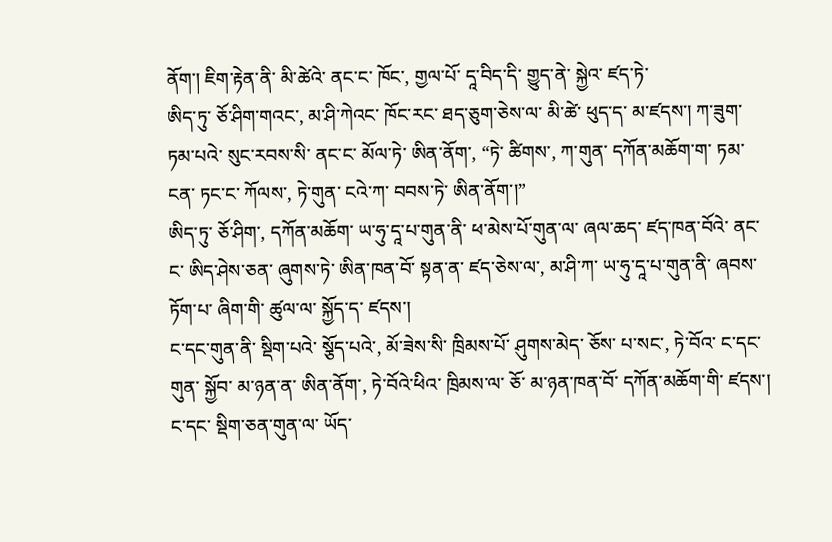ནོག་། ཇིག་རྟེན་ནི་ མི་ཚེའེ་ ནང་ང་ ཁོང་, གྱལ་པོ་ དཱ་བིད་དི་ གྱུད་ནེ་ སྐྱེའ་ ཛད་ཏེ་
ཨིད་ཏུ་ ཅོ་ཤིག་གའང་, མ་ཤི་ཀེའང་ ཁོང་རང་ ཐད་ཅུག་ཅེས་ལ་ མི་ཚེ་ ཕུད་ད་ མ་ཛདས་། ཀ་ཟུག་ ཏམ་པའེ་ སུང་རབས་སི་ ནང་ང་ མོལ་ཏེ་ ཨིན་ནོག་, “ཏེ་ ཚིགས་, ཀ་གུན་ དཀོན་མཆོག་ག་ ཏམ་ངན་ ཏང་ང་ ཀོལས་, ཏེ་གུན་ ངའེ་ཀ་ བབས་ཏེ་ ཨིན་ནོག་།”
ཨིད་ཏུ་ ཅོ་ཤིག་, དཀོན་མཆོག་ ཡ་ཧུ་དཱ་པ་གུན་ནི་ ཕ་མེས་པོ་གུན་ལ་ ཞལ་ཆད་ ཛད་ཁན་བོའེ་ ནང་ང་ ཨིད་ཤེས་ཅན་ ཞུགས་ཏེ་ ཨིན་ཁན་བོ་ སྟན་ན་ ཛད་ཅེས་ལ་, མ་ཤི་ཀ་ ཡ་ཧུ་དཱ་པ་གུན་ནི་ ཞབས་ཏོག་པ་ ཞིག་གི་ ཚུལ་ལ་ སྐྱོད་ད་ ཛདས་།
ང་དང་གུན་ནི་ སྡིག་པའེ་ སྕོད་པའེ་, མོ་ཟེས་སི་ ཁྲིམས་པོ་ ཤུགས་མེད་ ཅོས་ པ་སང་, ཏེ་བོའ་ ང་དང་གུན་ སྐྱོབ་ མ་ཉན་ན་ ཨིན་ནོག་, ཏེ་བོའེ་ཕིའ་ ཁྲིམས་ལ་ ཅོ་ མ་ཉན་ཁན་བོ་ དཀོན་མཆོག་གི་ ཛདས་། ང་དང་ སྡིག་ཅན་གུན་ལ་ ཡོད་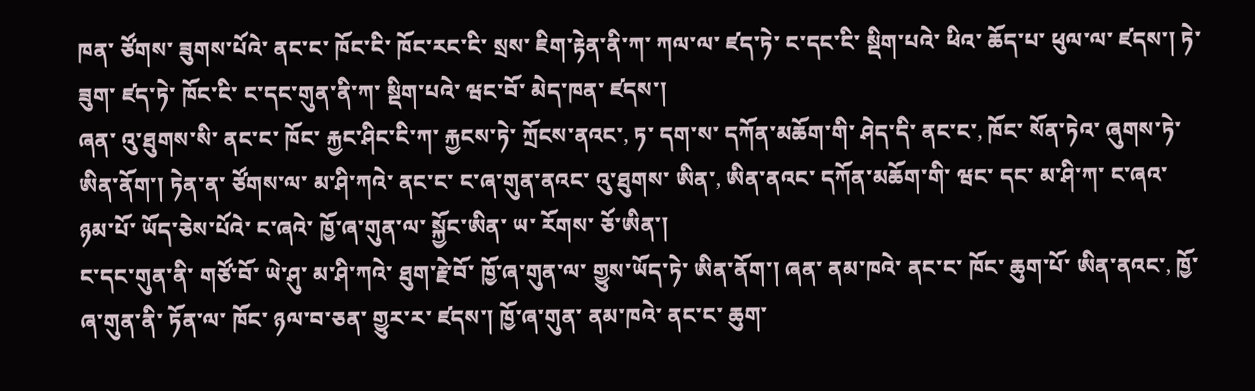ཁན་ ཙོགས་ ཟུགས་པོའེ་ ནང་ང་ ཁོང་ངི་ ཁོང་རང་ངི་ སྲས་ ཇིག་རྟེན་ནི་ཀ་ ཀལ་ལ་ ཛད་ཏེ་ ང་དང་ངི་ སྡིག་པའེ་ ཕིའ་ ཆོད་པ་ ཕུལ་ལ་ ཛདས་། ཏེ་ཟུག་ ཛད་ཏེ་ ཁོང་ངི་ ང་དང་གུན་ནི་ཀ་ སྡིག་པའེ་ ཝང་བོ་ མེད་ཁན་ ཛདས་།
ཞན་ འུ་ཐུགས་སི་ ནང་ང་ ཁོང་ རྐྱང་ཤིང་ངི་ཀ་ རྐྱངས་ཏེ་ ཀྲོངས་ནའང་, ཏ་ དག་ས་ དཀོན་མཆོག་གི་ ཤེད་དི་ ནང་ང་, ཁོང་ སོན་ཏེའ་ ཞུགས་ཏེ་ ཨིན་ནོག་། ཏེན་ན་ ཙོགས་ལ་ མ་ཤི་ཀའེ་ ནང་ང་ ང་ཞ་གུན་ནའང་ འུ་ཐུགས་ ཨིན་, ཨིན་ནའང་ དཀོན་མཆོག་གི་ ཝང་ དང་ མ་ཤི་ཀ་ ང་ཞའ་ ཉམ་པོ་ ཡོད་ཅེས་པོའེ་ ང་ཞའེ་ ཁྱོ་ཞ་གུན་ལ་ སྐྱོང་ཨིན་ ཡ་ རོགས་ ཅོ་ཨིན་།
ང་དང་གུན་ནི་ གཙོ་བོ་ ཡེ་ཤུ་ མ་ཤི་ཀའེ་ ཐུག་རྗེ་བོ་ ཁྱོ་ཞ་གུན་ལ་ གྱུས་ཡོད་ཏེ་ ཨིན་ནོག་། ཞན་ ནམ་ཁའེ་ ནང་ང་ ཁོང་ ཆུག་པོ་ ཨིན་ནའང་, ཁྱོ་ཞ་གུན་ནི་ ཏོན་ལ་ ཁོང་ ཉལ་བ་ཅན་ གྱུར་ར་ ཛདས་། ཁྱོ་ཞ་གུན་ ནམ་ཁའེ་ ནང་ང་ ཆུག་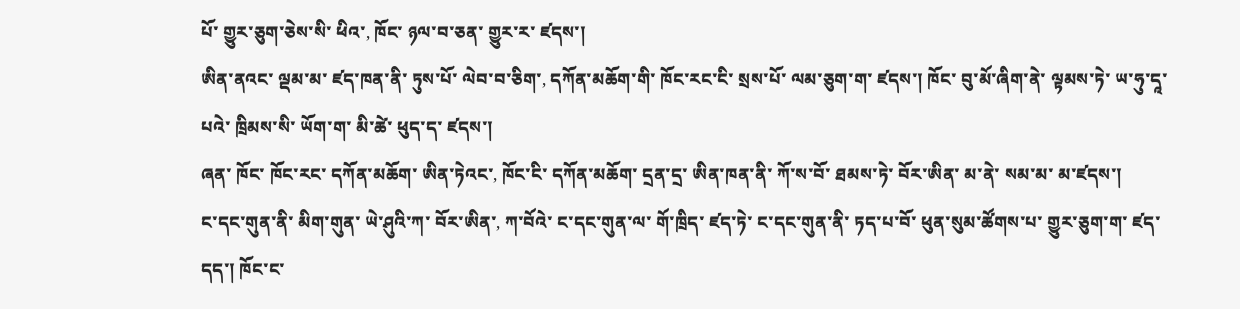པོ་ གྱུར་ཅུག་ཅེས་སི་ ཕིའ་, ཁོང་ ཉལ་བ་ཅན་ གྱུར་ར་ ཛདས་།
ཨིན་ནའང་ ལྡམ་མ་ ཛད་ཁན་ནི་ ཏུས་པོ་ ལེབ་བ་ཅིག་, དཀོན་མཆོག་གི་ ཁོང་རང་ངི་ སྲས་པོ་ ལམ་ཅུག་ག་ ཛདས་། ཁོང་ བུ་མོ་ཞིག་ནེ་ ལྟམས་ཏེ་ ཡ་ཧུ་དཱ་པའེ་ ཁྲིམས་སི་ ཡོག་ག་ མི་ཚེ་ ཕུད་ད་ ཛདས་།
ཞན་ ཁོང་ ཁོང་རང་ དཀོན་མཆོག་ ཨིན་ཏེའང་, ཁོང་ངི་ དཀོན་མཆོག་ དྲན་དྲ་ ཨིན་ཁན་ནི་ ཀོ་ས་བོ་ ཐམས་ཏེ་ བོར་ཨིན་ མ་ནེ་ སམ་མ་ མ་ཛདས་།
ང་དང་གུན་ནི་ མིག་གུན་ ཡེ་ཤུའི་ཀ་ བོར་ཨིན་, ཀ་བོའེ་ ང་དང་གུན་ལ་ གོ་ཁྲིད་ ཛད་ཏེ་ ང་དང་གུན་ནི་ ཏད་པ་བོ་ ཕུན་སུམ་ཚོགས་པ་ གྱུར་ཅུག་ག་ ཛད་དད་། ཁོང་ང་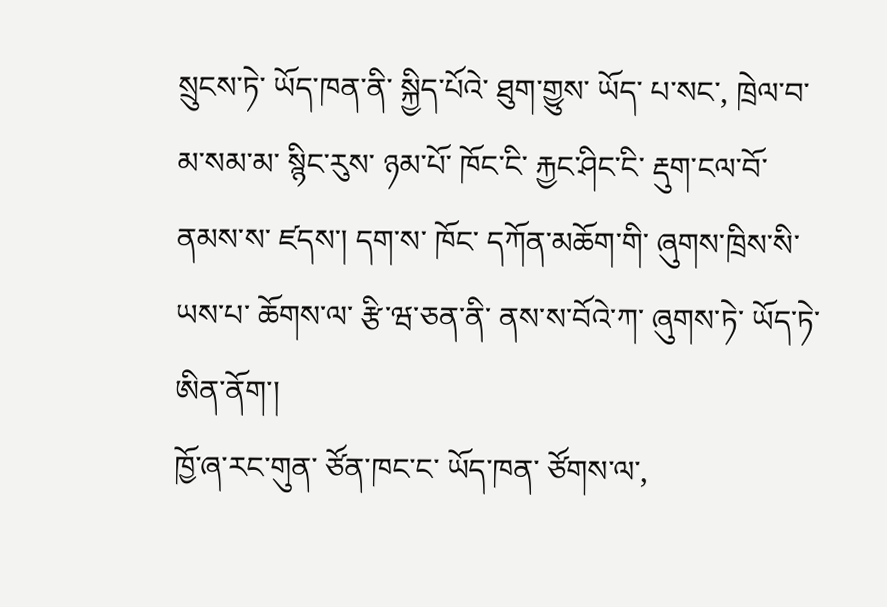སྲུངས་ཏེ་ ཡོད་ཁན་ནི་ སྐྱིད་པོའེ་ ཐུག་གྱུས་ ཡོད་ པ་སང་, ཁྲེལ་བ་ མ་སམ་མ་ སྙིང་རུས་ ཉམ་པོ་ ཁོང་ངི་ རྐྱང་ཤིང་ངི་ རྡུག་ངལ་བོ་ ནམས་ས་ ཛདས་། དག་ས་ ཁོང་ དཀོན་མཆོག་གི་ ཞུགས་ཁྲིས་སི་ ཡས་པ་ ཆོགས་ལ་ རྩི་ཝ་ཅན་ནི་ ནས་ས་བོའེ་ཀ་ ཞུགས་ཏེ་ ཡོད་ཏེ་ ཨིན་ནོག་།
ཁྱོ་ཞ་རང་གུན་ ཙོན་ཁང་ང་ ཡོད་ཁན་ ཙོགས་ལ་,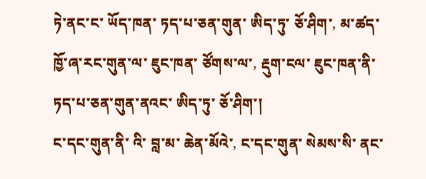ཏེ་ནང་ང་ ཡོད་ཁན་ ཏད་པ་ཅན་གུན་ ཨིད་ཏུ་ ཅོ་ཤིག་, མ་ཚད་ ཁྱོ་ཞ་རང་གུན་ལ་ ཇུང་ཁན་ ཙོགས་ལ་, རྡུག་ངལ་ ཇུང་ཁན་ནི་ ཏད་པ་ཅན་གུན་ནའང་ ཨིད་ཏུ་ ཅོ་ཤིག་།
ང་དང་གུན་ནི་ འི་ བླ་མ་ ཆེན་མོའེ་, ང་དང་གུན་ སེམས་སི་ ནང་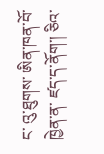ང་ འུ་ཐུགས་ ཨིན་ཁན་བོ་ ཁྱེན་ན་ ཛད་ད་ནོག་། ཅིའ་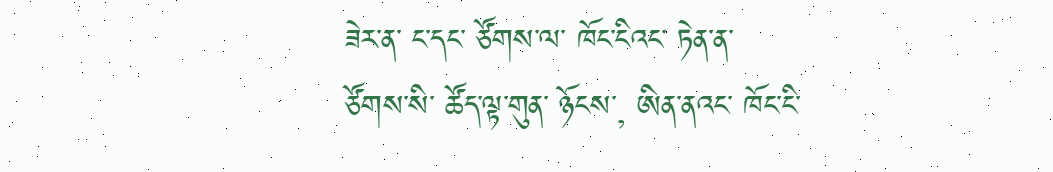ཟེར་ན་ ང་དང་ ཙོགས་ལ་ ཁོང་ངིའང་ ཏེན་ན་ ཙོགས་སི་ ཚོད་ལྟ་གུན་ ཉོངས་, ཨིན་ནའང་ ཁོང་ངི་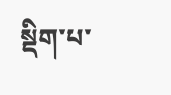སྡིག་པ་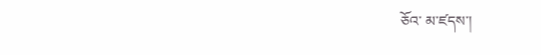ཅོའ་ མ་ཛདས་།